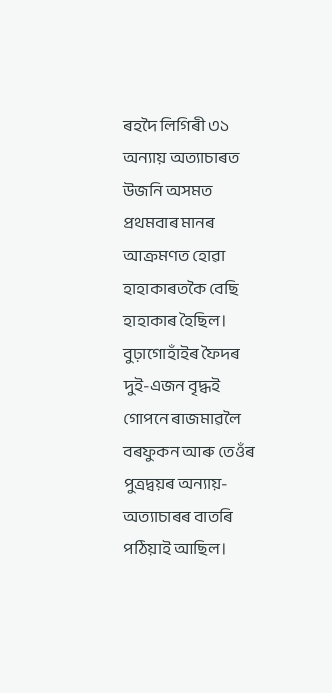ৰহদৈ লিগিৰী ৩১ অন্যায় অত্যাচাৰত উজনি অসমত প্ৰথমবাৰ মানৰ আক্ৰমণত হোৱা হাহাকাৰতকৈ বেছি হাহাকাৰ হৈছিল। বুঢ়াগোহাঁইৰ ফৈদৰ দুই-এজন বৃদ্ধই গোপনে ৰাজমাৱলৈ বৰফুকন আৰু তেওঁৰ পুত্ৰদ্বয়ৰ অন্যায়-অত্যাচাৰৰ বাতৰি পঠিয়াই আছিল।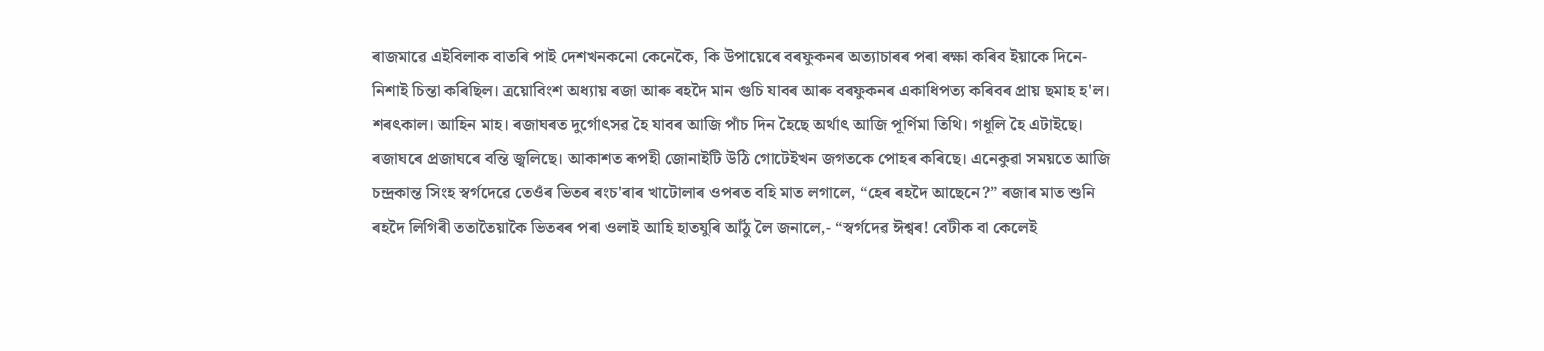ৰাজমাৱে এইবিলাক বাতৰি পাই দেশখনকনো কেনেকৈ, কি উপায়েৰে বৰফুকনৰ অত্যাচাৰৰ পৰা ৰক্ষা কৰিব ইয়াকে দিনে-নিশাই চিন্তা কৰিছিল। ত্ৰয়োবিংশ অধ্যায় ৰজা আৰু ৰহদৈ মান গুচি যাবৰ আৰু বৰফুকনৰ একাধিপত্য কৰিবৰ প্ৰায় ছমাহ হ'ল। শৰৎকাল। আহিন মাহ। ৰজাঘৰত দুৰ্গোৎসৱ হৈ যাবৰ আজি পাঁচ দিন হৈছে অৰ্থাৎ আজি পূৰ্ণিমা তিথি। গধূলি হৈ এটাইছে। ৰজাঘৰে প্ৰজাঘৰে বন্তি জ্বলিছে। আকাশত ৰূপহী জোনাইটি উঠি গোটেইখন জগতকে পোহৰ কৰিছে। এনেকুৱা সময়তে আজি চন্দ্ৰকান্ত সিংহ স্বৰ্গদেৱে তেওঁৰ ভিতৰ ৰংচ'ৰাৰ খাটোলাৰ ওপৰত বহি মাত লগালে, “হেৰ ৰহদৈ আছেনে?” ৰজাৰ মাত শুনি ৰহদৈ লিগিৰী ততাতৈয়াকৈ ভিতৰৰ পৰা ওলাই আহি হাতযুৰি আঁঠু লৈ জনালে,- “স্বৰ্গদেৱ ঈশ্বৰ! বেটীক বা কেলেই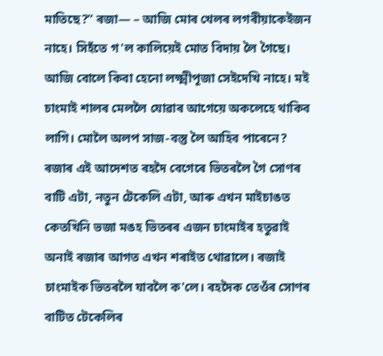মাতিছে?” ৰজা— – আজি মোৰ খেলৰ লগৰীয়াকেইজন নাহে। সিহঁতে গ'ল কালিয়েই মোত বিদায় লৈ গৈছে। আজি বোলে কিবা হেনো লক্ষ্মীপূজা সেইদেখি নাহে। মই চাংমাই শালৰ মেললৈ যোৱাৰ আগেয়ে অকলেহে থাকিব লাগি। মোলৈ অলপ সাজ-বস্তু লৈ আহিব পাৰেনে? ৰজাৰ এই আদেশত ৰহদৈ বেগেৰে ভিতৰলৈ গৈ সোণৰ বাটি এটা, নতুন টেকেলি এটা, আৰু এখন মাইচাঙত কেতখিনি ভজা মঙহ ভিতৰৰ এজন চাংমাইৰ হতুৱাই অনাই ৰজাৰ আগত এখন শৰাইত থোৱালে। ৰজাই চাংমাইক ভিতৰলৈ যাবলৈ ক'লে। ৰহদৈক তেওঁৰ সোণৰ বাটিত টেকেলিৰ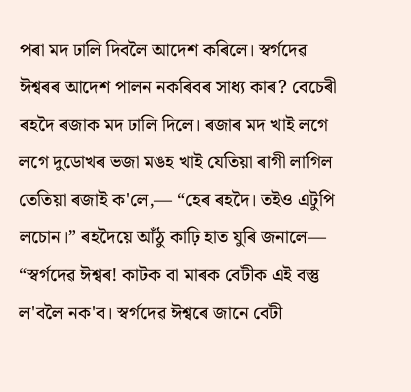পৰা মদ ঢালি দিবলৈ আদেশ কৰিলে। স্বৰ্গদেৱ ঈশ্বৰৰ আদেশ পালন নকৰিবৰ সাধ্য কাৰ? বেচেৰী ৰহদৈ ৰজাক মদ ঢালি দিলে। ৰজাৰ মদ খাই লগে লগে দুডোখৰ ভজা মঙহ খাই যেতিয়া ৰাগী লাগিল তেতিয়া ৰজাই ক'লে,— “হেৰ ৰহদৈ। তইও এটুপি লচোন।” ৰহদৈয়ে আঁঠু কাঢ়ি হাত যুৰি জনালে— “স্বৰ্গদেৱ ঈশ্বৰ! কাটক বা মাৰক বেটীক এই বস্তু ল'বলৈ নক'ব। স্বৰ্গদেৱ ঈশ্বৰে জানে বেটী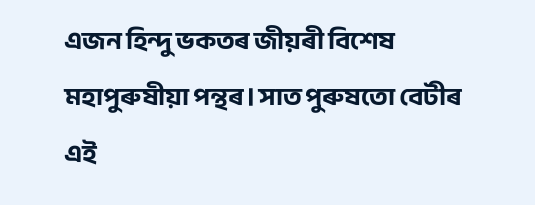এজন হিন্দু ভকতৰ জীয়ৰী বিশেষ মহাপুৰুষীয়া পন্থৰ। সাত পুৰুষতো বেটীৰ এই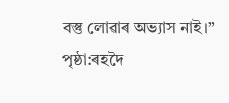বস্তু লোৱাৰ অভ্যাস নাই।”
পৃষ্ঠা:ৰহদৈ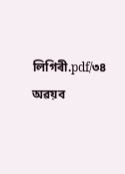লিগিৰী.pdf/৩৪
অৱয়ব